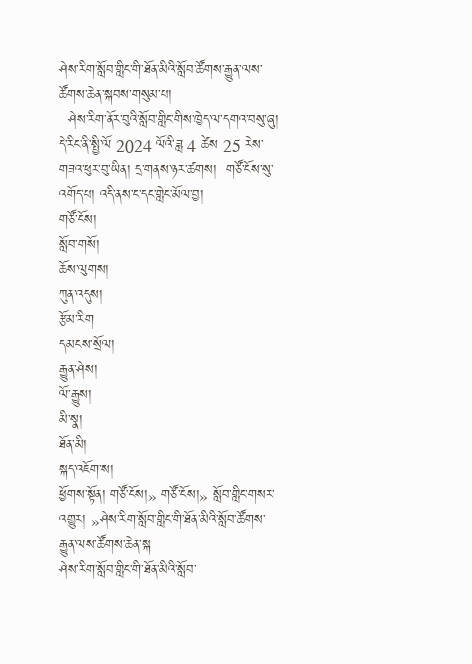ཤེས་རིག་སློབ་གླིང་གི་ཐོན་མིའི་སློབ་ཚོགས་རྒྱུན་ལས་ཚོགས་ཆེན་སྐབས་གསུམ་པ།
  ཤེས་རིག་ནོར་བུའི་སློབ་གླིང་གིས་ཁྱེད་ལ་དགའ་བསུ་ཞུ། དེ་རིང་ནི་སྤྱི་ལོ 2024 ལོའི་ཟླ 4 ཚེས 25 རེས་གཟའ་ཕུར་བུ་ཡིན། དྲ་གནས་ཉར་ཚགས།  གཙོ་ངོས་སུ་འགོད་པ། འདི་ནས་ང་དང་གླེང་མོལ་བྱ།
གཙོ་ངོས།
སློབ་གསོ།
ཆོས་ལུགས།
ཀུན་འདུས།
རྩོམ་རིག
དམངས་སྲོལ།
རྒྱུན་ཤེས།
ལོ་རྒྱུས།
མི་སྣ།
ཐོན་མི།
སྐད་འཇོག་ས།
ཕྱོགས་སྟོན། གཙོ་ངོས།» གཙོ་ངོས།» སློབ་གླིང་གསར་འགྱུར། »ཤེས་རིག་སློབ་གླིང་གི་ཐོན་མིའི་སློབ་ཚོགས་རྒྱུན་ལས་ཚོགས་ཆེན་སྐ
ཤེས་རིག་སློབ་གླིང་གི་ཐོན་མིའི་སློབ་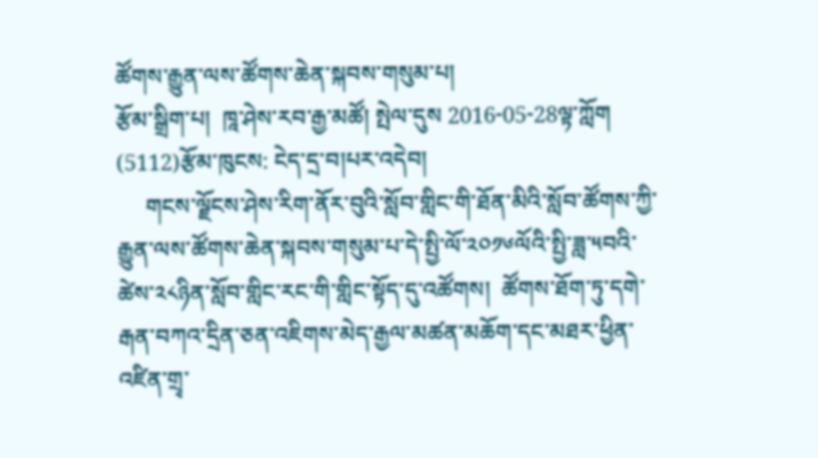ཚོགས་རྒྱུན་ལས་ཚོགས་ཆེན་སྐབས་གསུམ་པ།
རྩོམ་སྒྲིག་པ།  ཁཱ་ཤེས་རབ་རྒྱ་མཚོ། སྤེལ་དུས 2016-05-28ལྟ་ཀློག (5112)རྩོམ་ཁུངས: ངེད་དྲ་བ།པར་འདེབ།
     གངས་ལྗོངས་ཤེས་རིག་ནོར་བུའི་སློབ་གླིང་གི་ཐོན་མིའི་སློབ་ཚོགས་ཀྱི་རྒྱུན་ལས་ཚོགས་ཆེན་སྐབས་གསུམ་པ་དེ་སྤྱི་ལོ་༢༠༡༦ལོའི་སྤྱི་ཟླ་༥བའི་ཚེས་༢༨ཉིན་སློབ་གླིང་རང་གི་གླིང་སྟོད་དུ་འཚོགས།  ཚོགས་ཐོག་ཏུ་དགེ་རྒན་བཀའ་དྲིན་ཅན་འཇིགས་མེད་རྒྱལ་མཚན་མཆོག་དང་མཐར་ཕྱིན་འཛིན་གྲྭ་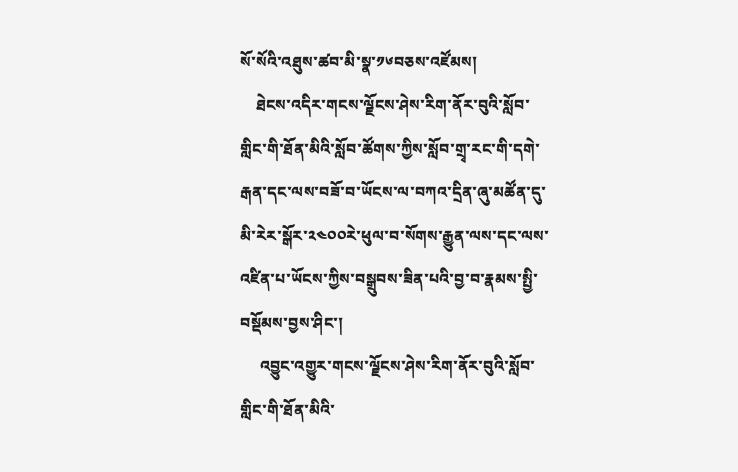སོ་སོའི་འཐུས་ཚབ་མི་སྣ་༡༦བཅས་འཛོམས།
    ཐེངས་འདིར་གངས་ལྗོངས་ཤེས་རིག་ནོར་བུའི་སློབ་གླིང་གི་ཐོན་མིའི་སློབ་ཚོགས་ཀྱིས་སློབ་གྲྭ་རང་གི་དགེ་རྒན་དང་ལས་བཟོ་བ་ཡོངས་ལ་བཀའ་དྲིན་ཞུ་མཚོན་དུ་མི་རེར་སྒོར་༢༤༠༠རེ་ཕུལ་བ་སོགས་རྒྱུན་ལས་དང་ལས་འཛིན་པ་ཡོངས་ཀྱིས་བསྒྲུབས་ཟིན་པའི་བྱ་བ་རྣམས་སྤྱི་བསྡོམས་བྱས་ཤིང་།
     འབྱུང་འགྱུར་གངས་ལྗོངས་ཤེས་རིག་ནོར་བུའི་སློབ་གླིང་གི་ཐོན་མིའི་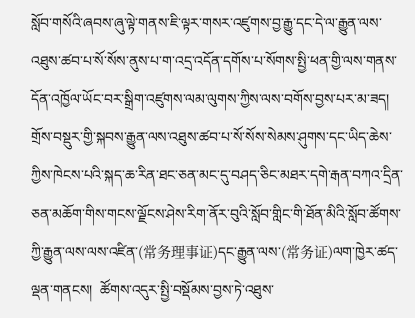སློབ་གསོའི་ཞབས་ཞུ་ལྟེ་གནས་ཇི་ལྟར་གསར་འཛུགས་བྱ་རྒྱུ་དང་དེ་ལ་རྒྱུན་ལས་འཐུས་ཚབ་པ་སོ་སོས་ནུས་པ་ག་འདྲ་འདོན་དགོས་པ་སོགས་སྤྱི་ཕན་གྱི་ལས་གནས་དོན་འཁྱོལ་ཡོང་བར་སྒྲིག་འཛུགས་ལམ་ལུགས་ཀྱིས་ལས་བགོས་བྱས་པར་མ་ཟད།   གྲོས་བསྡུར་གྱི་སྐབས་རྒྱུན་ལས་འཐུས་ཚབ་པ་སོ་སོས་སེམས་ཤུགས་དང་ཡིད་ཆེས་ཀྱིས་ཁེངས་པའི་སྐད་ཆ་རིན་ཐང་ཅན་མང་དུ་བཤད་ཅིང་མཐར་དགེ་རྒན་བཀའ་དྲིན་ཅན་མཆོག་གིས་གངས་ལྗོངས་ཤེས་རིག་ནོར་བུའི་སློབ་གླིང་གི་ཐོན་མིའི་སློབ་ཚོགས་ཀྱི་རྒྱུན་ལས་ལས་འཛིན་(常务理事证)དང་རྒྱུན་ལས་(常务证)ལག་ཁྱེར་ཚད་ལྡན་གནངས།  ཚོགས་འདུར་སྤྱི་བསྡོམས་བྱས་ཏེ་འཐུས་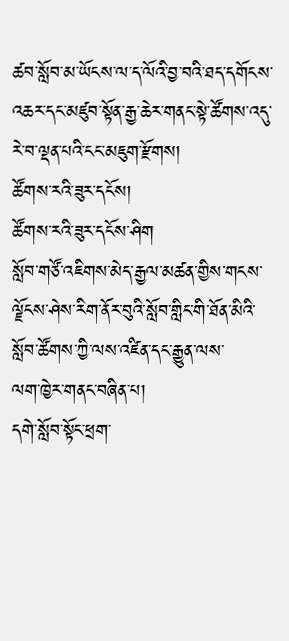ཚབ་སློབ་མ་ཡོངས་ལ་ད་ལོའི་བྱ་བའི་ཐད་དགོངས་འཆར་དང་མཛུབ་སྟོན་རྒྱ་ཆེར་གནང་སྟེ་ཚོགས་འདུ་རེ་བ་ལྡན་པའི་ངང་མཇུག་རྫོགས།
ཚོགས་རའི་ཟུར་དངོས།
ཚོགས་རའི་ཟུར་དངོས་ཤིག
སློབ་གཙོ་འཇིགས་མེད་རྒྱལ་མཚན་གྱིས་གངས་ལྗོངས་ཤེས་རིག་ནོར་བུའི་སློབ་གླིང་གི་ཐོན་མིའི་སློབ་ཚོགས་ཀྱི་ལས་འཛིན་དང་རྒྱུན་ལས་
ལག་ཁྱེར་གནང་བཞིན་པ།
དགེ་སློབ་སྟོང་ཕྲག་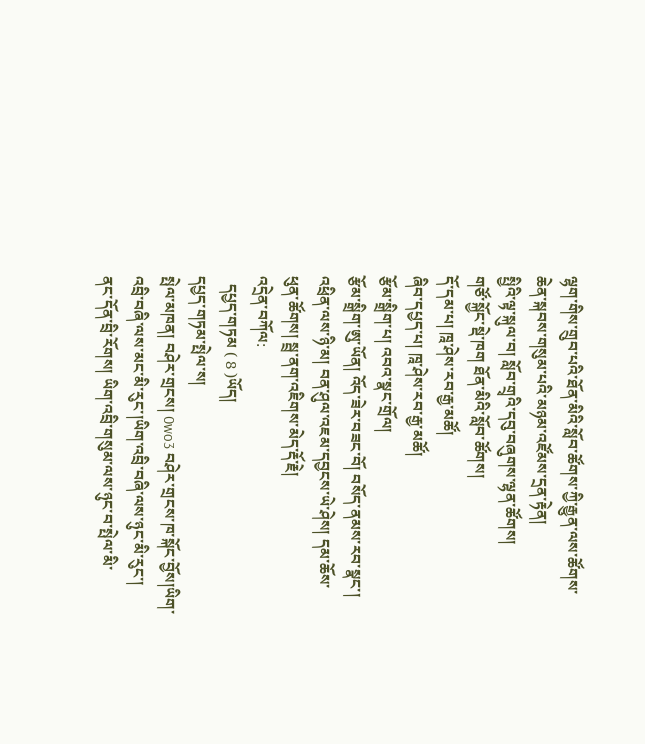ལྷག་གིས་གྲུབ་པའི་ཐོན་མིའི་སློབ་ཚོགས་ཀྱི་རྒྱུན་ལས་ཚོགས་ཆེན་སྐབས་གསུམ་པའི་མཉམ་འཛོམས་དྲན་རྟེན།
སྤྱིའི་ལྟ་སྐུལ་བ། སློབ་གྲྭའི་དབུ་བཞུགས་ལྷན་ཚོགས།
གཙོ་སྐྱོང་སྡེ་ཁག ཐོན་མིའི་སློབ་ཚོགས།
དོ་དམ་པ། ཁཱ་ཤེས་རབ་རྒྱ་མཚོ།
ཞིབ་དཔྱད་པ། ཁཱ་ཤེས་རབ་རྒྱ་མཚོ།
རྩོམ་སྒྲིག་པ། འབའ་སྣང་གྲོལ།
རྩོམ་སྒྲིག་ཨུ་ཡོན། འོད་ཟེར་བཟང་བོ། བསོད་ནམས་རབ་སྣང་། འཕྲིན་ལས་ཉི་མ། བན་ཤུལ་འཇམ་དབྱངས་ཡེ་ཤེས། དམ་ཆོས་ཕུན་ཚོགས། སྦྲ་ནག་འཇིགས་མེད་རྡོ་རྗེ།
འདྲེན་བཀོལ:
  དཔྱད་གཏམ ( 8 )ཡོད།
དཔྱད་གཏམ་སྤེལ་ས།
སྤེལ་མཁན། བཤེར་གྲངས། 0wo3 བཤེར་གྲངས་ཁ་སྐོང་བྱོས།ཡིག་འབྲི་བཞི་ལས་མང་མི་རུང་།ཡིག་འབྲི་བཞི་ལས་ཉུང་མི་རུང་།
ནང་དོན་བྲི་རོགས། ཡིག་འབྲི་གསུམ་ལས་ཉུང་བ་སྤེལ་མི་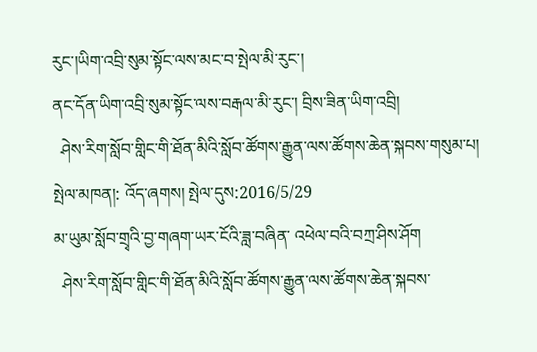རུང་།ཡིག་འབྲི་སུམ་སྟོང་ལས་མང་བ་སྤེལ་མི་རུང་།
ནང་དོན་ཡིག་འབྲི་སུམ་སྟོང་ལས་བརྒལ་མི་རུང་། བྲིས་ཟིན་ཡིག་འབྲི།
  ཤེས་རིག་སློབ་གླིང་གི་ཐོན་མིའི་སློབ་ཚོགས་རྒྱུན་ལས་ཚོགས་ཆེན་སྐབས་གསུམ་པ།   སྤེལ་མཁན།: འོད་ཞགས། སྤེལ་དུས:2016/5/29
མ་ཡུམ་སློབ་གྲྭའི་བྱ་གཞག་ཡར་ངོའི་ཟླ་བཞིན་ འཕེལ་བའི་བཀྲ་ཤིས་ཤོག
  ཤེས་རིག་སློབ་གླིང་གི་ཐོན་མིའི་སློབ་ཚོགས་རྒྱུན་ལས་ཚོགས་ཆེན་སྐབས་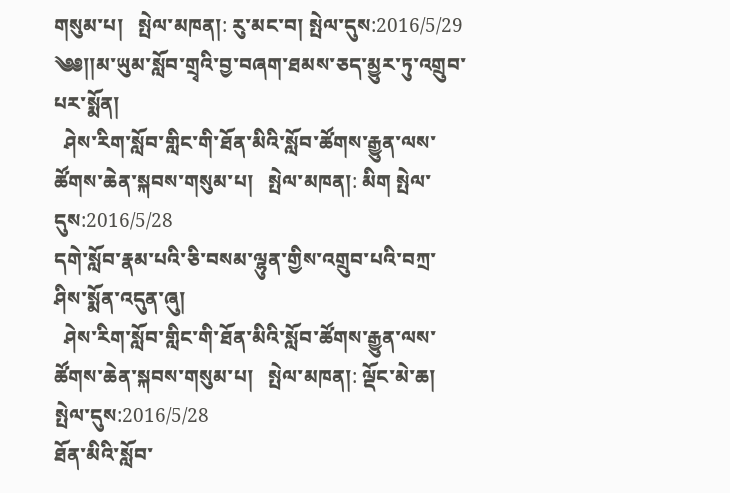གསུམ་པ།   སྤེལ་མཁན།: རུ་མང་བ། སྤེལ་དུས:2016/5/29
༄༅།།མ་ཡུམ་སློབ་གྲྭའི་བྱ་བཞག་ཐམས་ཅད་མྱུར་ཏུ་འགྲུབ་པར་སྨོན།
  ཤེས་རིག་སློབ་གླིང་གི་ཐོན་མིའི་སློབ་ཚོགས་རྒྱུན་ལས་ཚོགས་ཆེན་སྐབས་གསུམ་པ།   སྤེལ་མཁན།: མིག སྤེལ་དུས:2016/5/28
དགེ་སློབ་རྣམ་པའི་ཅི་བསམ་ལྷུན་གྱིས་འགྲུབ་པའི་བཀྲ་ཤིས་སྨོན་འདུན་ཞུ།
  ཤེས་རིག་སློབ་གླིང་གི་ཐོན་མིའི་སློབ་ཚོགས་རྒྱུན་ལས་ཚོགས་ཆེན་སྐབས་གསུམ་པ།   སྤེལ་མཁན།: ལྡོང་མེ་ཆ། སྤེལ་དུས:2016/5/28
ཐོན་མིའི་སློབ་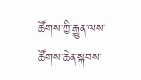ཚོགས་ཀྱི་རྒྱུན་ལས་ཚོགས་ཆེན་སྐབས་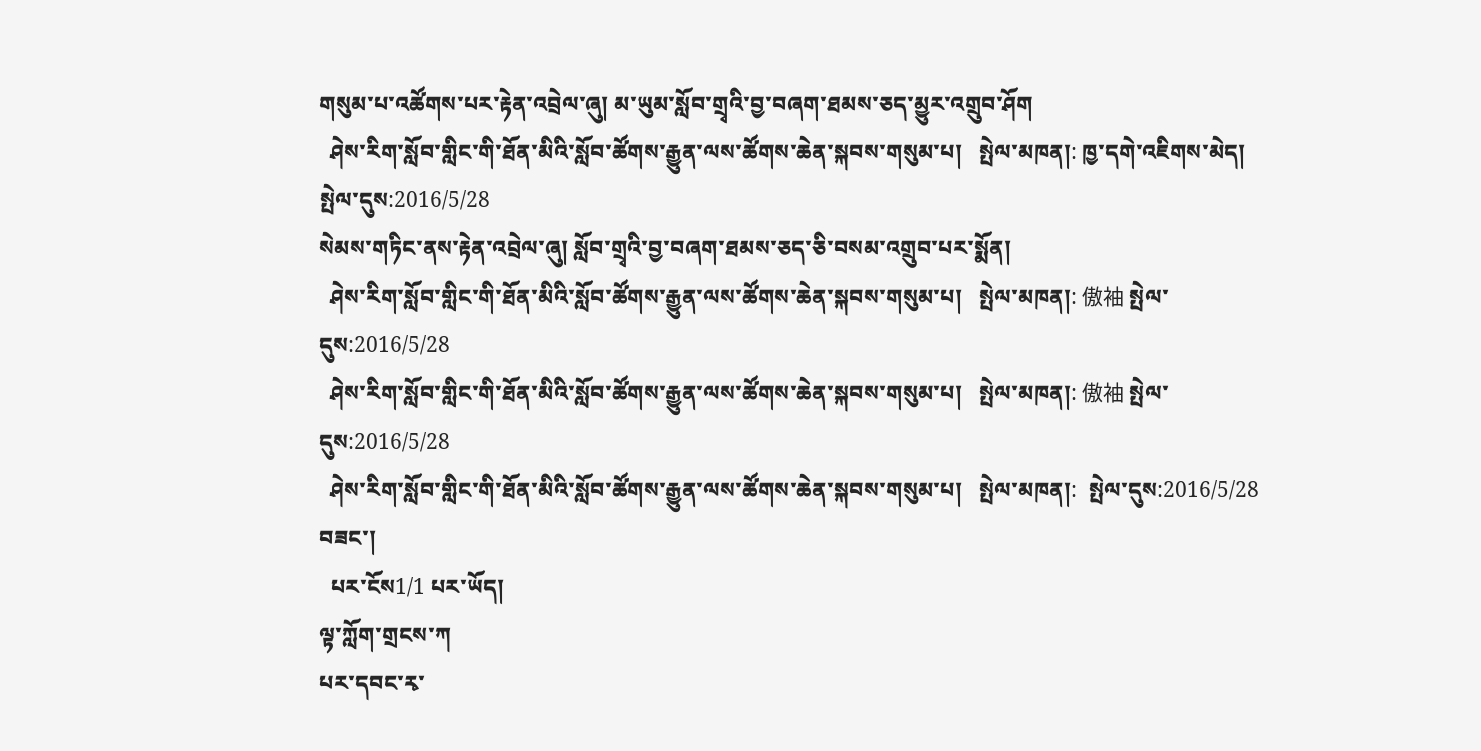གསུམ་པ་འཚོགས་པར་རྟེན་འབྲེལ་ཞུ། མ་ཡུམ་སློབ་གྲྭའི་བྱ་བཞག་ཐམས་ཅད་མྱུར་འགྲུབ་ཤོག
  ཤེས་རིག་སློབ་གླིང་གི་ཐོན་མིའི་སློབ་ཚོགས་རྒྱུན་ལས་ཚོགས་ཆེན་སྐབས་གསུམ་པ།   སྤེལ་མཁན།: ཁྱ་དགེ་འཇིགས་མེད། སྤེལ་དུས:2016/5/28
སེམས་གཏིང་ནས་རྟེན་འབྲེལ་ཞུ། སློབ་གྲྭའི་བྱ་བཞག་ཐམས་ཅད་ཅི་བསམ་འགྲུབ་པར་སྨོན།
  ཤེས་རིག་སློབ་གླིང་གི་ཐོན་མིའི་སློབ་ཚོགས་རྒྱུན་ལས་ཚོགས་ཆེན་སྐབས་གསུམ་པ།   སྤེལ་མཁན།: 傲袖 སྤེལ་དུས:2016/5/28
  ཤེས་རིག་སློབ་གླིང་གི་ཐོན་མིའི་སློབ་ཚོགས་རྒྱུན་ལས་ཚོགས་ཆེན་སྐབས་གསུམ་པ།   སྤེལ་མཁན།: 傲袖 སྤེལ་དུས:2016/5/28
  ཤེས་རིག་སློབ་གླིང་གི་ཐོན་མིའི་སློབ་ཚོགས་རྒྱུན་ལས་ཚོགས་ཆེན་སྐབས་གསུམ་པ།   སྤེལ་མཁན།:  སྤེལ་དུས:2016/5/28
བཟང་།
  པར་ངོས1/1 པར་ཡོད།
ལྟ་ཀློག་གྲངས་ཀ
པར་དབང་རྭ་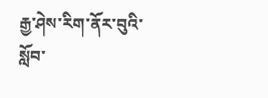རྒྱ་ཤེས་རིག་ནོར་བུའི་སློབ་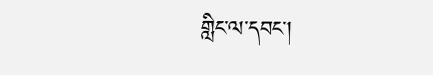གླིང་ལ་དབང་།